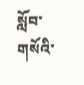སློབ་གསོའི་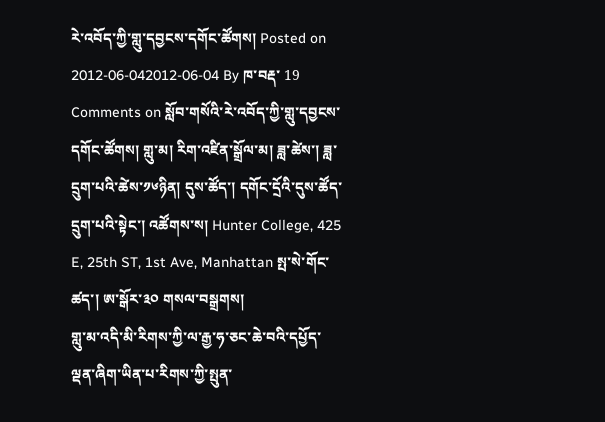རེ་འབོད་ཀྱི་གླུ་དབྱངས་དགོང་ཚོགས། Posted on 2012-06-042012-06-04 By ཁ་བརྡ་ 19 Comments on སློབ་གསོའི་རེ་འབོད་ཀྱི་གླུ་དབྱངས་དགོང་ཚོགས། གླུ་མ། རིག་འཛིན་སྒྲོལ་མ། ཟླ་ཚེས་། ཟླ་དྲུག་པའི་ཚེས་༡༦ཉིན། དུས་ཚོད་། དགོང་དྲོའི་དུས་ཚོད་དྲུག་པའི་སྟེང་། འཚོགས་ས། Hunter College, 425 E, 25th ST, 1st Ave, Manhattan སྤ་སེ་གོང་ཚད་། ཨ་སྒོར་༣༠ གསལ་བསྒྲགས།
གླུ་མ་འདི་མི་རིགས་ཀྱི་ལ་རྒྱ་ཧ་ཅང་ཆེ་བའི་དཔྱོད་ལྡན་ཞིག་ཡིན་པ་རིགས་ཀྱི་སྤུན་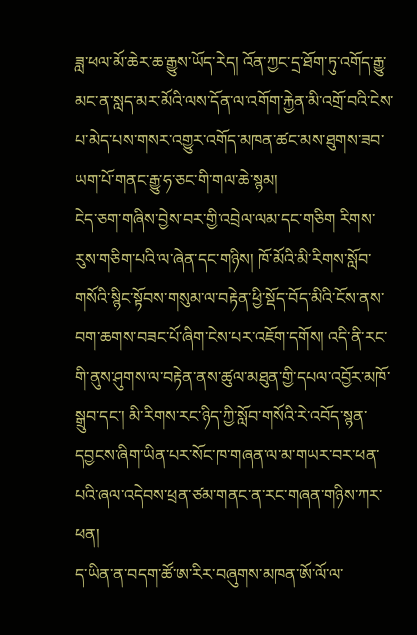ཟླ་ཕལ་མོ་ཆེར་ཆ་རྒྱུས་ཡོད་རེད། འོན་ཀྱང་དྲ་ཐོག་ཏུ་འགོད་རྒྱུ་མང་ན་སླད་མར་མོའི་ལས་དོན་ལ་འགོག་རྐྱེན་མི་འགྲོ་བའི་ངེས་པ་མེད་པས་གསར་འགྱུར་འགོད་མཁན་ཚང་མས་ཐུགས་ཟབ་ཡག་པོ་གནང་རྒྱུ་ཧ་ཅང་གི་གལ་ཆེ་སྙམ།
ངེད་ཅག་གཞིས་བྱེས་བར་གྱི་འབྲེལ་ལམ་དང་གཅིག རིགས་རུས་གཅིག་པའི་ལ་ཞེན་དང་གཉིས། ཁོ་མོའི་མི་རིགས་སློབ་གསོའི་སྙིང་སྟོབས་གསུམ་ལ་བརྟེན་ཕྱི་སྡོད་བོད་མིའི་ངོས་ནས་བག་ཆགས་བཟང་པོ་ཞིག་ངེས་པར་འཇོག་དགོས། འདི་ནི་རང་གི་ནུས་ཤུགས་ལ་བརྟེན་ནས་ཚུལ་མཐུན་གྱི་དཔལ་འབྱོར་མཁོ་སྒྲུབ་དང་། མི་རིགས་རང་ཉིད་ཀྱི་སློབ་གསོའི་རེ་འབོད་སྙན་དབྱངས་ཞིག་ཡིན་པར་སོང་ཁ་གཞན་ལ་མ་གཡར་བར་ཕན་པའི་ཞལ་འདེབས་ཕྲན་ཙམ་གནང་ན་རང་གཞན་གཉིས་ཀར་ཕན།
ད་ཡིན་ན་བདག་ཚོ་ཨ་རིར་བཞུགས་མཁན་ཨོ་ལོ་ལ་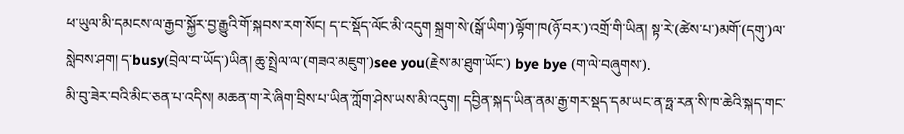ཕ་ཡུལ་མི་དམངས་ལ་རྒྱབ་སྐྱོར་བྱ་རྒྱུའི་གོ་སྐབས་རག་སོང། ད་ང་སྡོད་ལོང་མི་འདུག སྐྲག་སེ་(སྒོ་ཡིག་)ལྟོག་ཁ(ཉོ་བར་)་འགྲོ་གི་ཡིན། སྟ་རེ་(ཚེས་པ་)མགོ་(དགུ་)ལ་སླེབས་ཤག། ད་busy(བྲེལ་བ་ཡོད་)ཡིན། ཆུ་སྤྲེལ་ལ་(གཟའ་མཇུག་)see you(རྗེས་མ་ཐུག་ཡོང་) bye bye (ག་ལེ་བཞུགས་).
མི་བུ་ཟེར་བའི་མིང་ཅན་པ་འདིས། མཆན་ག་རེ་ཞིག་བྲིས་པ་ཡིན་ཀློག་ཤེས་ཡས་མི་འདུག། དབྱིན་སྐད་ཡིན་ནམ་རྒྱ་གར་སྡད་དམ་ཡང་ན་ཧྥ་རན་སི་ཁ་ཆེའི་སྐད་གང་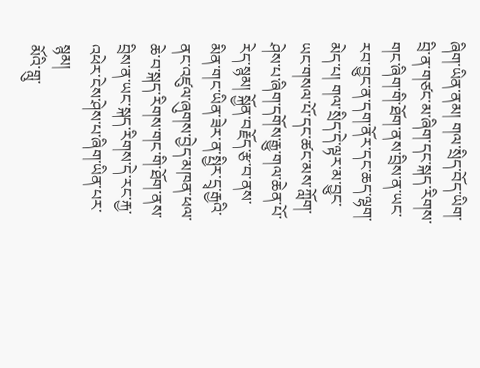ཞིག་ཡིན་ནམ། གལ་སྲིད་བོད་ཡིག་བྲི་ན་གཙང་མ་ཞིག་དང་སྐད་རིགས་གང་ཞིག་གི་ཐོག་ནས་བྲིས་ན་ཡང་རབ་བྱུང་ན་དག་ནོར་དང་ཆད་ལྷག་མེད་པ། གལ་སྲིད་དེ་ལྟར་མ་བྱུང་ཡང་གསལ་པོ་དང་ཚང་མས་ཀློག་ཤེས་པ་ཞིག་དགོས་རྒྱུ་གལ་ཆེན་པོ་རེད་སྙམ། སྐྱོན་བརྗོད་རྩ་བ་ནས་མིན་གང་ཡིན་ཟེར་ན་སྤྱིར་དྲྭ་རྒྱའི་ནང་འཛུལ་ཞུགས་བྱེད་མཁན་ཕལ་ཆེ་བ་སྐད་རིགས་གང་གི་ཐོག་ནས་བྲིས་ན་ཡང་སྐད་རིགས་དེ་རང་རྐྱ་འཕེར་ངེས་ཤེས་པ་ཞིག་ཡིན་པར་སྙམ།
མོའི་གླུ་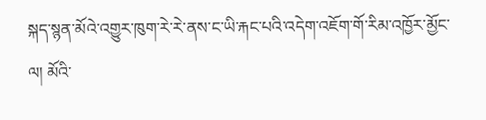སྐད་སྙན་མོའེ་འགྱུར་ཁུག་རེ་རེ་ནས་ང་ཡི་རྐང་པའི་འདེག་འཇོག་གོ་རིམ་འཁྱོར་མྱོང་ལ། མོའི་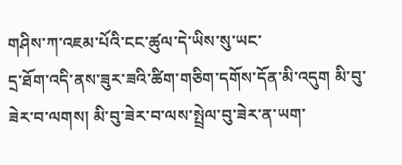གཤིས་ཀ་འཇམ་པོའི་ངང་ཚུལ་དེ་ཡིས་སུ་ཡང་
དྲ་ཐོག་འདི་ནས་ཟུར་ཟའི་ཚིག་གཅིག་དགོས་དོན་མི་འདུག མི་བུ་ཟེར་བ་ལགས། མི་བུ་ཟེར་བ་ལས་སྤྲེལ་བུ་ཟེར་ན་ཡག་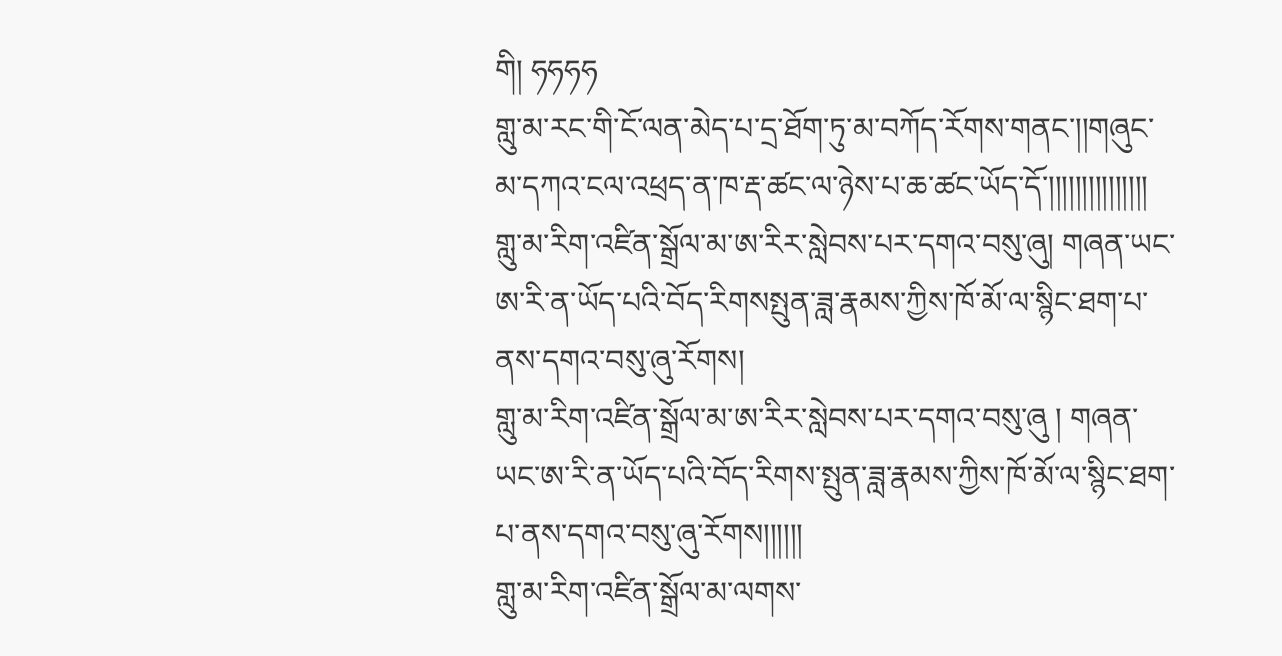གི། ཧཧཧཧ
གླུ་མ་རང་གི་ངོ་ལན་མེད་པ་དྲ་ཐོག་ཏུ་མ་བཀོད་རོགས་གནང་།།གཞུང་མ་དཀའ་ངལ་འཕྲད་ན་ཁ་རྡ་ཚང་ལ་ཉེས་པ་ཆ་ཚང་ཡོད་དོ་།།།།།།།།།།།།།།།
གླུ་མ་རིག་འཛིན་སྒྲོལ་མ་ཨ་རིར་སླེབས་པར་དགའ་བསུ་ཞུ། གཞན་ཡང་ཨ་རི་ན་ཡོད་པའི་བོད་རིགསསྤུན་ཟླ་རྣམས་ཀྱིས་ཁོ་མོ་ལ་སྙིང་ཐག་པ་ནས་དགའ་བསུ་ཞུ་རོགས།
གླུ་མ་རིག་འཛིན་སྒྲོལ་མ་ཨ་རིར་སླེབས་པར་དགའ་བསུ་ཞུ ། གཞན་ཡང་ཨ་རི་ན་ཡོད་པའི་བོད་རིགས་སྤུན་ཟླ་རྣམས་ཀྱིས་ཁོ་མོ་ལ་སྙིང་ཐག་པ་ནས་དགའ་བསུ་ཞུ་རོགས།།།།།།
གླུ་མ་རིག་འཛིན་སྒྲོལ་མ་ལགས་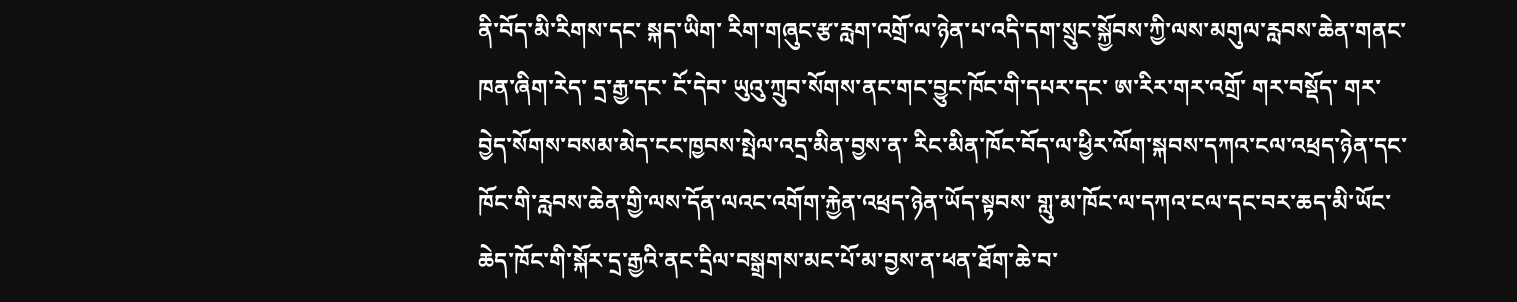ནི་བོད་མི་རིགས་དང་ སྐད་ཡིག་ རིག་གཞུང་རྩ་རླག་འགྲོ་ལ་ཉེན་པ་འདི་དག་སྲུང་སྐྱོབས་ཀྱི་ལས་མགུལ་རླབས་ཆེན་གནང་ཁན་ཞིག་རེད་ དྲ་རྒྱ་དང་ ངོ་དེབ་ ཡུའུ་ཀྲུབ་སོགས་ནང་གང་བྱུང་ཁོང་གི་དཔར་དང་ ཨ་རིར་གར་འགྲོ་ གར་བསྡོད་ གར་བྱེད་སོགས་བསམ་མེད་ངང་ཁྱབས་སྤེལ་འདྲ་མིན་བྱས་ན་ རིང་མིན་ཁོང་བོད་ལ་ཕྱིར་ལོག་སྐབས་དཀའ་ངལ་འཕྲད་ཉེན་དང་ ཁོང་གི་རླབས་ཆེན་གྱི་ལས་དོན་ལའང་འགོག་རྐྱེན་འཕྲད་ཉེན་ཡོད་སྟབས་ གླུ་མ་ཁོང་ལ་དཀའ་ངལ་དང་བར་ཆད་མི་ཡོང་ཆེད་ཁོང་གི་སྐོར་དྲ་རྒྱའི་ནང་དྲིལ་བསྒྲགས་མང་པོ་མ་བྱས་ན་ཕན་ཐོག་ཆེ་བ་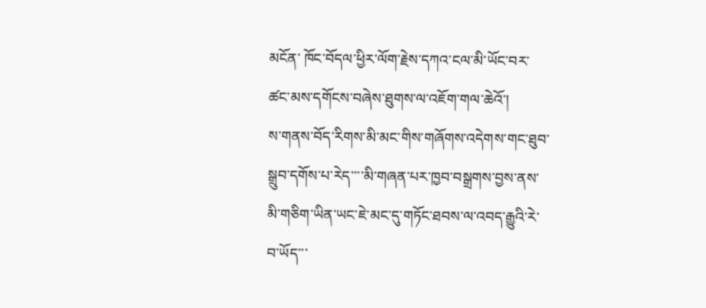མངོན་ ཁོང་བོདལ་ཕྱིར་ལོག་རྗེས་དཀའ་ངལ་མི་ཡོང་བར་ཚང་མས་དགོངས་བཞེས་ཐུགས་ལ་འཇོག་གལ་ཆེའོ་།
ས་གནས་བོད་རིགས་མི་མང་གིས་གཞོགས་འདེགས་གང་ཐུབ་སྒྲུབ་དགོས་པ་རེད་་་་མི་གཞན་པར་ཁྱབ་བསྒྲགས་བྱས་ནས་མི་གཅིག་ཡིན་ཡང་ཇེ་མང་དུ་གཏོང་ཐབས་ལ་འབད་རྒྱུའི་རེ་བ་ཡོད་་་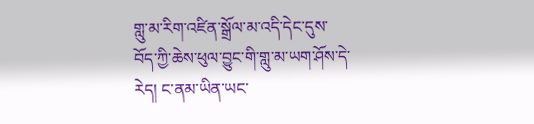གླུ་མ་རིག་འཛིན་སྒྲོལ་མ་འདི་དེང་དུས་བོད་ཀྱི་ཆེས་ཕུལ་བྱུང་གི་གླུ་མ་ཡག་ཤོས་དེ་རེད། ང་ནམ་ཡིན་ཡང་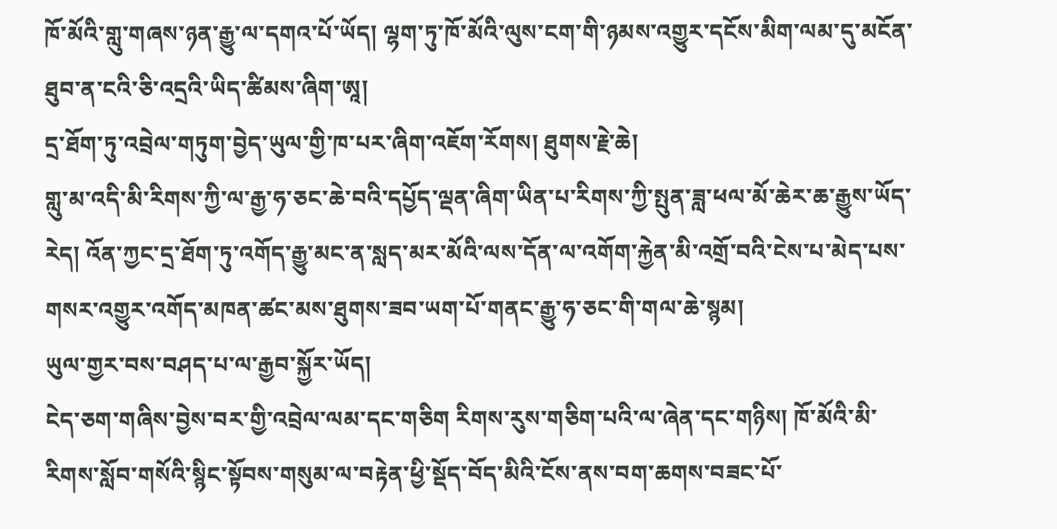ཁོ་མོའི་གླུ་གཞས་ཉན་རྒྱུ་ལ་དགའ་པོ་ཡོད། ལྷག་ཏུ་ཁོ་མོའི་ལུས་ངག་གི་ཉམས་འགྱུར་དངོས་མིག་ལམ་དུ་མངོན་ཐུབ་ན་ངའི་ཅི་འདྲའི་ཡིད་ཚིམས་ཞིག་ཨཱ།
དྲ་ཐོག་ཏུ་འབྲེལ་གཏུག་བྱེད་ཡུལ་གྱི་ཁ་པར་ཞིག་འཇོག་རོགས། ཐུགས་རྗེ་ཆེ།
གླུ་མ་འདི་མི་རིགས་ཀྱི་ལ་རྒྱ་ཧ་ཅང་ཆེ་བའི་དཔྱོད་ལྡན་ཞིག་ཡིན་པ་རིགས་ཀྱི་སྤུན་ཟླ་ཕལ་མོ་ཆེར་ཆ་རྒྱུས་ཡོད་རེད། འོན་ཀྱང་དྲ་ཐོག་ཏུ་འགོད་རྒྱུ་མང་ན་སླད་མར་མོའི་ལས་དོན་ལ་འགོག་རྐྱེན་མི་འགྲོ་བའི་ངེས་པ་མེད་པས་གསར་འགྱུར་འགོད་མཁན་ཚང་མས་ཐུགས་ཟབ་ཡག་པོ་གནང་རྒྱུ་ཧ་ཅང་གི་གལ་ཆེ་སྙམ།
ཡུལ་གྱར་བས་བཤད་པ་ལ་རྒྱབ་སྐྱོར་ཡོད།
ངེད་ཅག་གཞིས་བྱེས་བར་གྱི་འབྲེལ་ལམ་དང་གཅིག རིགས་རུས་གཅིག་པའི་ལ་ཞེན་དང་གཉིས། ཁོ་མོའི་མི་རིགས་སློབ་གསོའི་སྙིང་སྟོབས་གསུམ་ལ་བརྟེན་ཕྱི་སྡོད་བོད་མིའི་ངོས་ནས་བག་ཆགས་བཟང་པོ་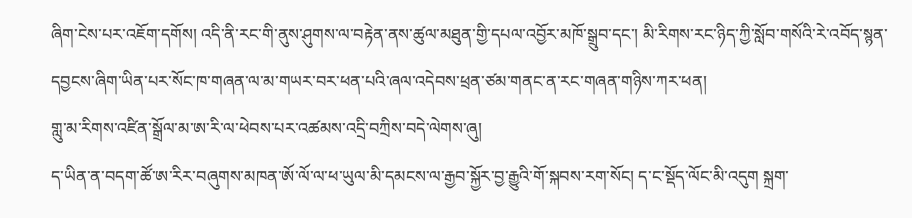ཞིག་ངེས་པར་འཇོག་དགོས། འདི་ནི་རང་གི་ནུས་ཤུགས་ལ་བརྟེན་ནས་ཚུལ་མཐུན་གྱི་དཔལ་འབྱོར་མཁོ་སྒྲུབ་དང་། མི་རིགས་རང་ཉིད་ཀྱི་སློབ་གསོའི་རེ་འབོད་སྙན་དབྱངས་ཞིག་ཡིན་པར་སོང་ཁ་གཞན་ལ་མ་གཡར་བར་ཕན་པའི་ཞལ་འདེབས་ཕྲན་ཙམ་གནང་ན་རང་གཞན་གཉིས་ཀར་ཕན།
གླུ་མ་རིགས་འཛིན་སྒྲོལ་མ་ཨ་རི་ལ་ཕེབས་པར་འཚམས་འདྲི་བཀྲིས་བདེ་ལེགས་ཞུ།
ད་ཡིན་ན་བདག་ཚོ་ཨ་རིར་བཞུགས་མཁན་ཨོ་ལོ་ལ་ཕ་ཡུལ་མི་དམངས་ལ་རྒྱབ་སྐྱོར་བྱ་རྒྱུའི་གོ་སྐབས་རག་སོང། ད་ང་སྡོད་ལོང་མི་འདུག སྐྲག་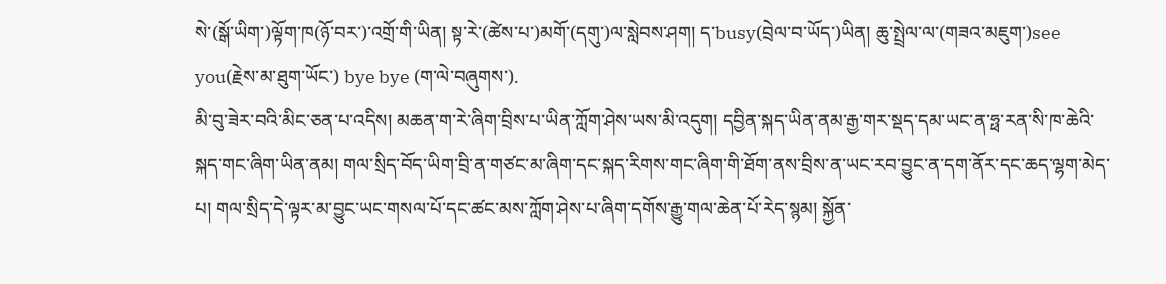སེ་(སྒོ་ཡིག་)ལྟོག་ཁ(ཉོ་བར་)་འགྲོ་གི་ཡིན། སྟ་རེ་(ཚེས་པ་)མགོ་(དགུ་)ལ་སླེབས་ཤག། ད་busy(བྲེལ་བ་ཡོད་)ཡིན། ཆུ་སྤྲེལ་ལ་(གཟའ་མཇུག་)see you(རྗེས་མ་ཐུག་ཡོང་) bye bye (ག་ལེ་བཞུགས་).
མི་བུ་ཟེར་བའི་མིང་ཅན་པ་འདིས། མཆན་ག་རེ་ཞིག་བྲིས་པ་ཡིན་ཀློག་ཤེས་ཡས་མི་འདུག། དབྱིན་སྐད་ཡིན་ནམ་རྒྱ་གར་སྡད་དམ་ཡང་ན་ཧྥ་རན་སི་ཁ་ཆེའི་སྐད་གང་ཞིག་ཡིན་ནམ། གལ་སྲིད་བོད་ཡིག་བྲི་ན་གཙང་མ་ཞིག་དང་སྐད་རིགས་གང་ཞིག་གི་ཐོག་ནས་བྲིས་ན་ཡང་རབ་བྱུང་ན་དག་ནོར་དང་ཆད་ལྷག་མེད་པ། གལ་སྲིད་དེ་ལྟར་མ་བྱུང་ཡང་གསལ་པོ་དང་ཚང་མས་ཀློག་ཤེས་པ་ཞིག་དགོས་རྒྱུ་གལ་ཆེན་པོ་རེད་སྙམ། སྐྱོན་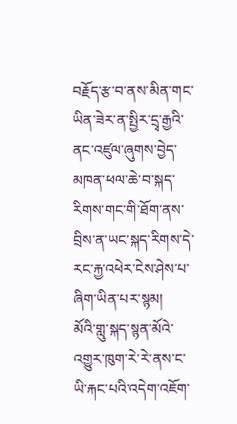བརྗོད་རྩ་བ་ནས་མིན་གང་ཡིན་ཟེར་ན་སྤྱིར་དྲྭ་རྒྱའི་ནང་འཛུལ་ཞུགས་བྱེད་མཁན་ཕལ་ཆེ་བ་སྐད་རིགས་གང་གི་ཐོག་ནས་བྲིས་ན་ཡང་སྐད་རིགས་དེ་རང་རྐྱ་འཕེར་ངེས་ཤེས་པ་ཞིག་ཡིན་པར་སྙམ།
མོའི་གླུ་སྐད་སྙན་མོའེ་འགྱུར་ཁུག་རེ་རེ་ནས་ང་ཡི་རྐང་པའི་འདེག་འཇོག་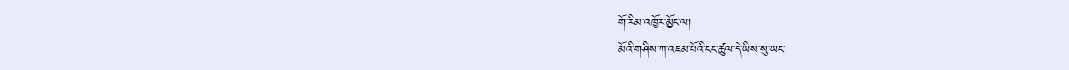གོ་རིམ་འཁྱོར་མྱོང་ལ།
མོའི་གཤིས་ཀ་འཇམ་པོའི་ངང་ཚུལ་དེ་ཡིས་སུ་ཡང་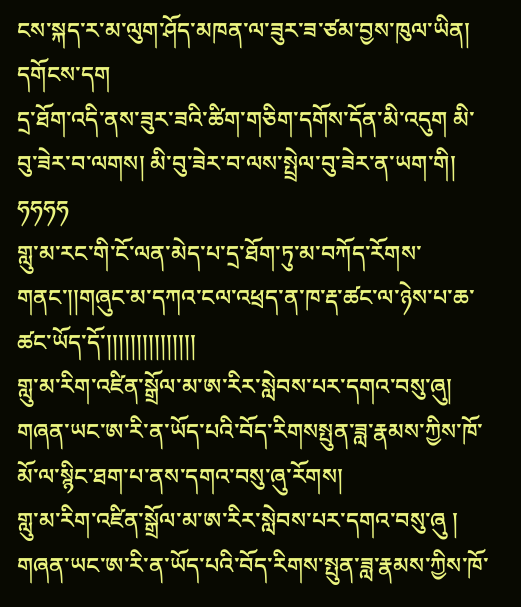ངས་སྐད་ར་མ་ལུག་ཤོད་མཁན་ལ་ཟུར་ཟ་ཙམ་བྱས་ཁུལ་ཡིན། དགོངས་དག
དྲ་ཐོག་འདི་ནས་ཟུར་ཟའི་ཚིག་གཅིག་དགོས་དོན་མི་འདུག མི་བུ་ཟེར་བ་ལགས། མི་བུ་ཟེར་བ་ལས་སྤྲེལ་བུ་ཟེར་ན་ཡག་གི། ཧཧཧཧ
གླུ་མ་རང་གི་ངོ་ལན་མེད་པ་དྲ་ཐོག་ཏུ་མ་བཀོད་རོགས་གནང་།།གཞུང་མ་དཀའ་ངལ་འཕྲད་ན་ཁ་རྡ་ཚང་ལ་ཉེས་པ་ཆ་ཚང་ཡོད་དོ་།།།།།།།།།།།།།།།
གླུ་མ་རིག་འཛིན་སྒྲོལ་མ་ཨ་རིར་སླེབས་པར་དགའ་བསུ་ཞུ། གཞན་ཡང་ཨ་རི་ན་ཡོད་པའི་བོད་རིགསསྤུན་ཟླ་རྣམས་ཀྱིས་ཁོ་མོ་ལ་སྙིང་ཐག་པ་ནས་དགའ་བསུ་ཞུ་རོགས།
གླུ་མ་རིག་འཛིན་སྒྲོལ་མ་ཨ་རིར་སླེབས་པར་དགའ་བསུ་ཞུ ། གཞན་ཡང་ཨ་རི་ན་ཡོད་པའི་བོད་རིགས་སྤུན་ཟླ་རྣམས་ཀྱིས་ཁོ་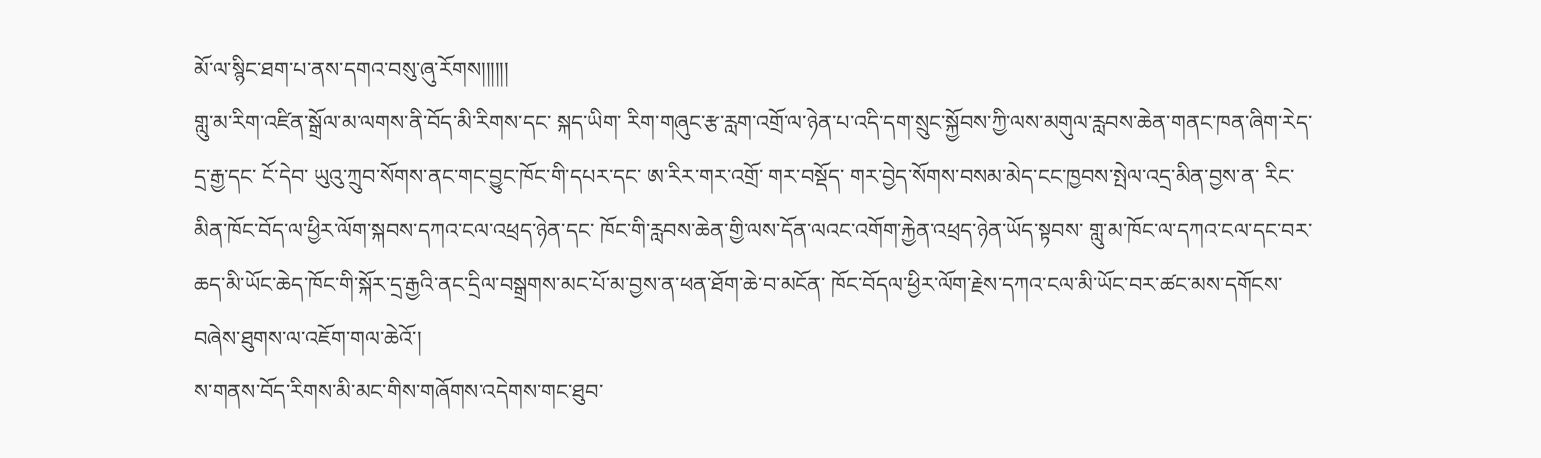མོ་ལ་སྙིང་ཐག་པ་ནས་དགའ་བསུ་ཞུ་རོགས།།།།།།
གླུ་མ་རིག་འཛིན་སྒྲོལ་མ་ལགས་ནི་བོད་མི་རིགས་དང་ སྐད་ཡིག་ རིག་གཞུང་རྩ་རླག་འགྲོ་ལ་ཉེན་པ་འདི་དག་སྲུང་སྐྱོབས་ཀྱི་ལས་མགུལ་རླབས་ཆེན་གནང་ཁན་ཞིག་རེད་ དྲ་རྒྱ་དང་ ངོ་དེབ་ ཡུའུ་ཀྲུབ་སོགས་ནང་གང་བྱུང་ཁོང་གི་དཔར་དང་ ཨ་རིར་གར་འགྲོ་ གར་བསྡོད་ གར་བྱེད་སོགས་བསམ་མེད་ངང་ཁྱབས་སྤེལ་འདྲ་མིན་བྱས་ན་ རིང་མིན་ཁོང་བོད་ལ་ཕྱིར་ལོག་སྐབས་དཀའ་ངལ་འཕྲད་ཉེན་དང་ ཁོང་གི་རླབས་ཆེན་གྱི་ལས་དོན་ལའང་འགོག་རྐྱེན་འཕྲད་ཉེན་ཡོད་སྟབས་ གླུ་མ་ཁོང་ལ་དཀའ་ངལ་དང་བར་ཆད་མི་ཡོང་ཆེད་ཁོང་གི་སྐོར་དྲ་རྒྱའི་ནང་དྲིལ་བསྒྲགས་མང་པོ་མ་བྱས་ན་ཕན་ཐོག་ཆེ་བ་མངོན་ ཁོང་བོདལ་ཕྱིར་ལོག་རྗེས་དཀའ་ངལ་མི་ཡོང་བར་ཚང་མས་དགོངས་བཞེས་ཐུགས་ལ་འཇོག་གལ་ཆེའོ་།
ས་གནས་བོད་རིགས་མི་མང་གིས་གཞོགས་འདེགས་གང་ཐུབ་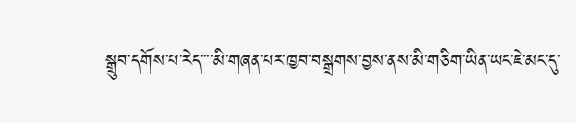སྒྲུབ་དགོས་པ་རེད་་་་མི་གཞན་པར་ཁྱབ་བསྒྲགས་བྱས་ནས་མི་གཅིག་ཡིན་ཡང་ཇེ་མང་དུ་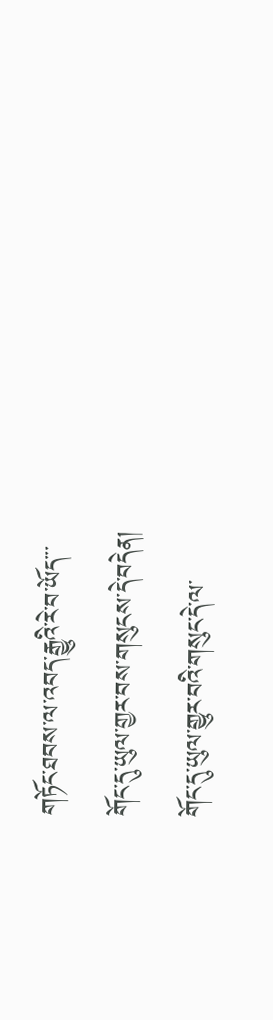གཏོང་ཐབས་ལ་འབད་རྒྱུའི་རེ་བ་ཡོད་་་
གོང་དུ་ཡུལ་གྱར་བས་གསུངས་དེ་བདེན།
གོང་དུ་ཡུལ་གྱུར་བའི་གསུང་དེ་ལ་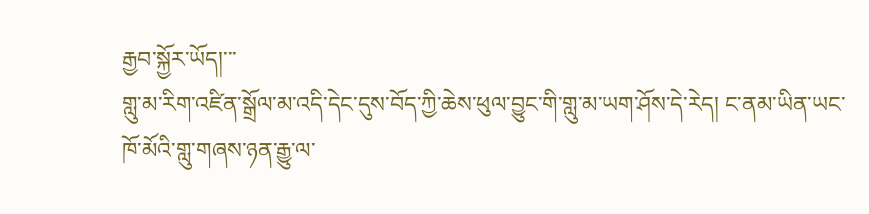རྒྱབ་སྐྱོར་ཡོད།་་་
གླུ་མ་རིག་འཛིན་སྒྲོལ་མ་འདི་དེང་དུས་བོད་ཀྱི་ཆེས་ཕུལ་བྱུང་གི་གླུ་མ་ཡག་ཤོས་དེ་རེད། ང་ནམ་ཡིན་ཡང་ཁོ་མོའི་གླུ་གཞས་ཉན་རྒྱུ་ལ་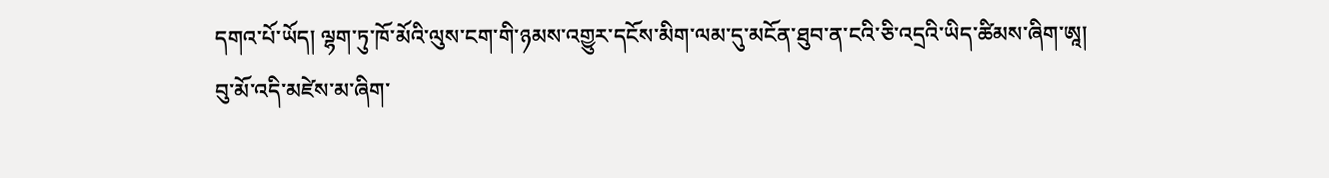དགའ་པོ་ཡོད། ལྷག་ཏུ་ཁོ་མོའི་ལུས་ངག་གི་ཉམས་འགྱུར་དངོས་མིག་ལམ་དུ་མངོན་ཐུབ་ན་ངའི་ཅི་འདྲའི་ཡིད་ཚིམས་ཞིག་ཨཱ།
བུ་མོ་འདི་མཛེས་མ་ཞིག་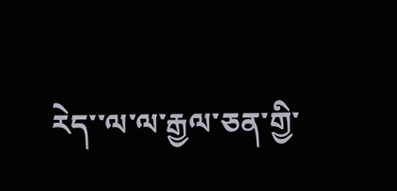རེད་་ལ་ལ་རྒྱལ་ཅན་གྱི་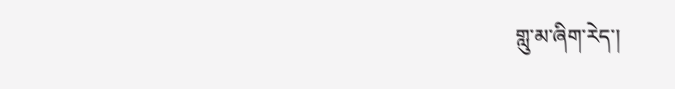གླུ་མ་ཞིག་རེད་།